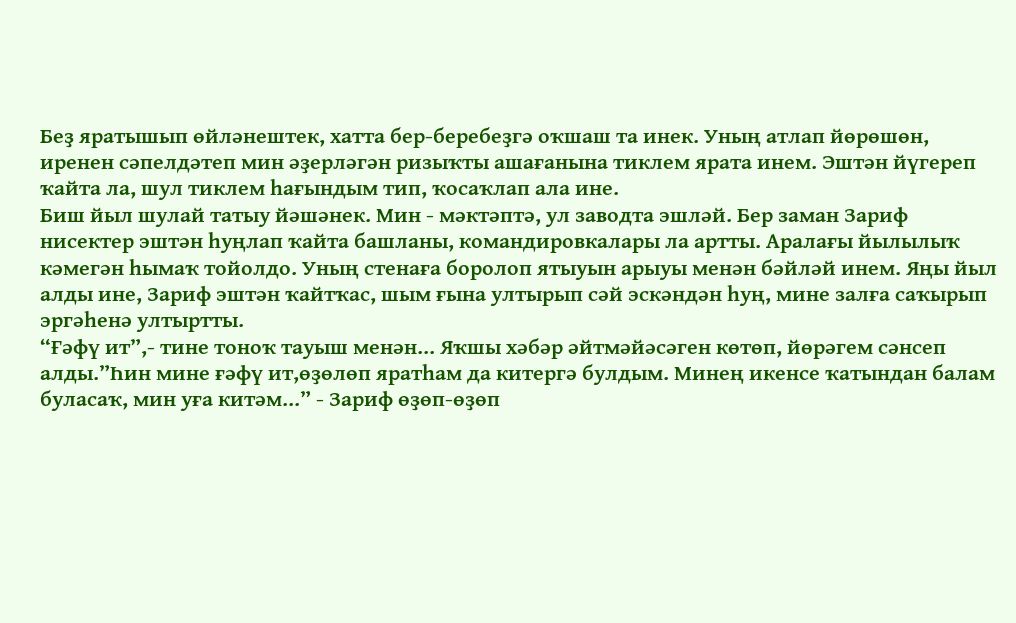Беҙ яратышып өйләнештек, хатта бер-беребеҙгә оҡшаш та инек. Уның атлап йөрөшөн, иренен сәпелдәтеп мин әҙерләгән ризыҡты ашағанына тиклем ярата инем. Эштән йүгереп ҡайта ла, шул тиклем һағындым тип, ҡосаҡлап ала ине.
Биш йыл шулай татыу йәшәнек. Мин - мәктәптә, ул заводта эшләй. Бер заман Зариф нисектер эштән һуңлап ҡайта башланы, командировкалары ла артты. Аралағы йылылыҡ кәмегән һымаҡ тойолдо. Уның стенаға боролоп ятыуын арыуы менән бәйләй инем. Яңы йыл алды ине, Зариф эштән ҡайтҡас, шым ғына ултырып сәй эскәндән һуң, мине залға саҡырып эргәһенә ултыртты.
“Ғәфү ит”,- тине тоноҡ тауыш менән... Яҡшы хәбәр әйтмәйәсәген көтөп, йөрәгем сәнсеп алды.”Һин мине ғәфү ит,өҙөлөп яратһам да китергә булдым. Минең икенсе ҡатындан балам буласаҡ, мин уға китәм...” - Зариф өҙөп-өҙөп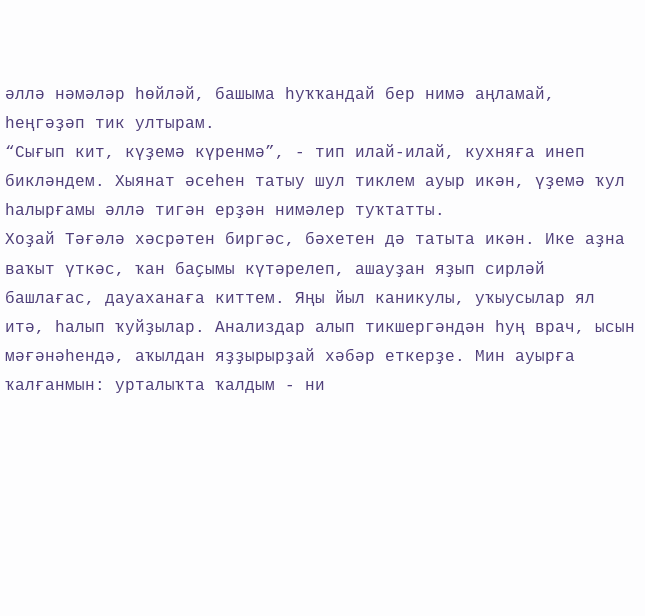әллә нәмәләр һөйләй, башыма һуҡҡандай бер нимә аңламай, һеңгәҙәп тик ултырам.
“Сығып кит, күҙемә күренмә”, - тип илай-илай, кухняға инеп бикләндем. Хыянат әсеһен татыу шул тиклем ауыр икән, үҙемә ҡул һалырғамы әллә тигән ерҙән нимәлер туҡтатты.
Хоҙай Тәғәлә хәсрәтен биргәс, бәхетен дә татыта икән. Ике аҙна ваҡыт үткәс, ҡан баҫымы күтәрелеп, ашауҙан яҙып сирләй башлағас, дауаханаға киттем. Яңы йыл каникулы, уҡыусылар ял итә, һалып ҡуйҙылар. Анализдар алып тикшергәндән һуң врач, ысын мәғәнәһендә, аҡылдан яҙҙырырҙай хәбәр еткерҙе. Мин ауырға ҡалғанмын: урталыҡта ҡалдым - ни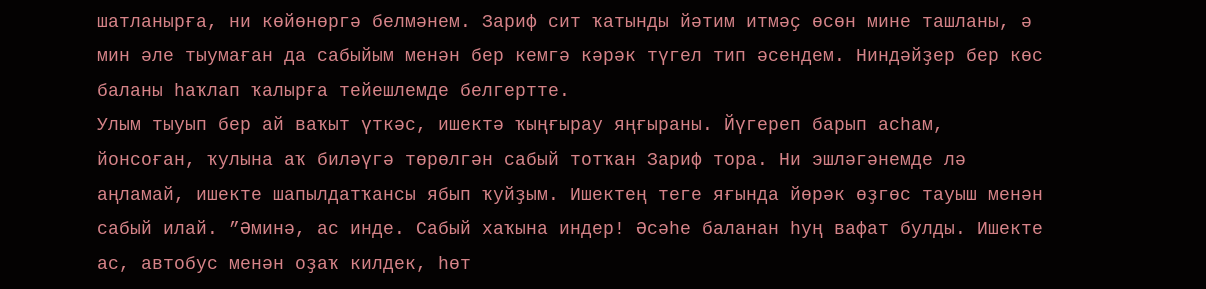шатланырға, ни көйөнөргә белмәнем. Зариф сит ҡатынды йәтим итмәҫ өсөн мине ташланы, ә мин әле тыумаған да сабыйым менән бер кемгә кәрәк түгел тип әсендем. Ниндәйҙер бер көс баланы һаҡлап ҡалырға тейешлемде белгертте.
Улым тыуып бер ай ваҡыт үткәс, ишектә ҡыңғырау яңғыраны. Йүгереп барып асһам, йонсоған, ҡулына аҡ биләүгә төрөлгән сабый тотҡан Зариф тора. Ни эшләгәнемде лә аңламай, ишекте шапылдатҡансы ябып ҡуйҙым. Ишектең теге яғында йөрәк өҙгөс тауыш менән сабый илай. ”Әминә, ас инде. Сабый хаҡына индер! Әсәһе баланан һуң вафат булды. Ишекте ас, автобус менән оҙаҡ килдек, һөт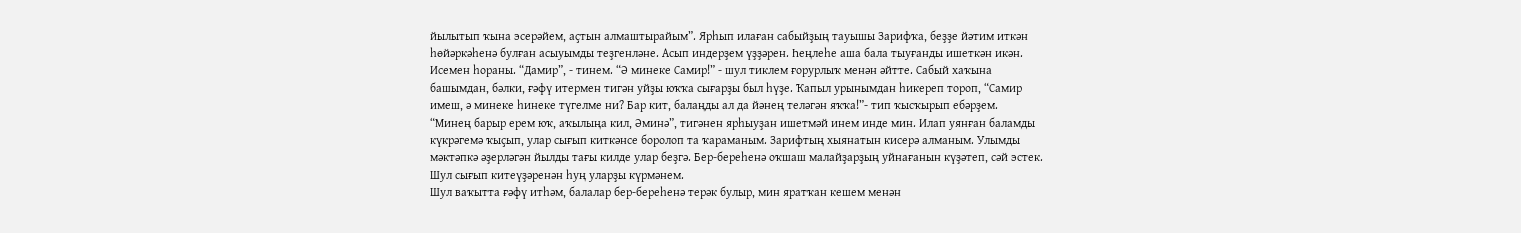йылытып ҡына эсерәйем, аҫтын алмаштырайым”. Ярһып илаған сабыйҙың тауышы Зарифҡа, беҙҙе йәтим иткән һөйәркәһенә булған асыуымды теҙгенләне. Асып индерҙем үҙҙәрен. Һеңлеһе аша бала тыуғанды ишеткән икән. Исемен һораны. “Дамир”, - тинем. “Ә минеке Самир!” - шул тиклем ғорурлыҡ менән әйтте. Сабый хаҡына башымдан, бәлки, ғәфү итермен тигән уйҙы юҡҡа сығарҙы был һүҙе. Ҡапыл урынымдан һикереп тороп, “Самир имеш, ә минеке һинеке түгелме ни? Бар кит, балаңды ал да йәнең теләгән яҡҡа!”- тип ҡысҡырып ебәрҙем.
“Минең барыр ерем юҡ, аҡылыңа кил, Әминә”, тигәнен ярһыуҙан ишетмәй инем инде мин. Илап уянған баламды күкрәгемә ҡыҫып, улар сығып киткәнсе боролоп та ҡараманым. Зарифтың хыянатын кисерә алманым. Улымды мәктәпкә әҙерләгән йылды тағы килде улар беҙгә. Бер-береһенә оҡшаш малайҙарҙың уйнағанын күҙәтеп, сәй эстек. Шул сығып китеүҙәренән һуң уларҙы күрмәнем.
Шул ваҡытта ғәфү итһәм, балалар бер-береһенә терәк булыр, мин яратҡан кешем менән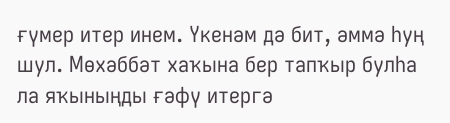ғүмер итер инем. Үкенәм дә бит, әммә һуң шул. Мөхәббәт хаҡына бер тапҡыр булһа ла яҡыныңды ғәфү итергә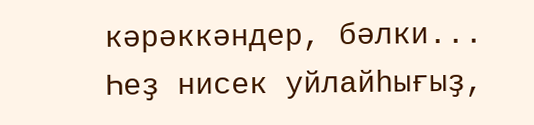кәрәккәндер, бәлки...
Һеҙ нисек уйлайһығыҙ,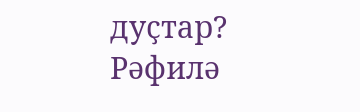дуҫтар?
Рәфилә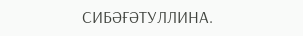СИБӘҒӘТУЛЛИНА.